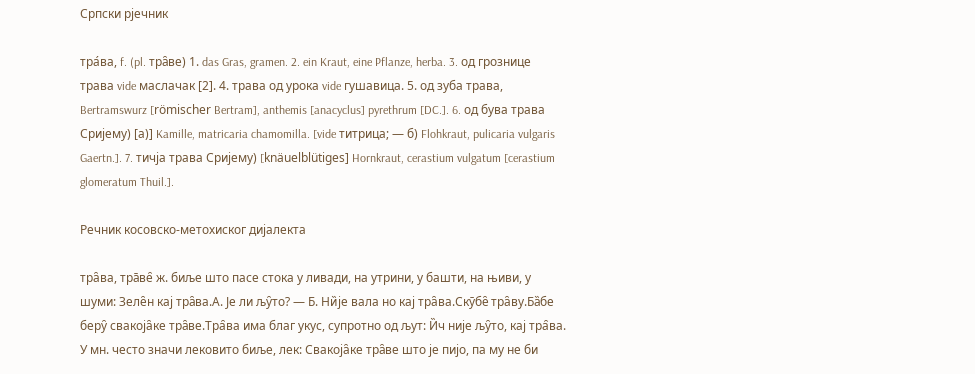Српски рјечник

тра́ва, f. (pl. тра̑ве) 1. das Gras, gramen. 2. ein Kraut, eine Pflanze, herba. 3. од грознице трава vide маслачак [2]. 4. трава од урока vide гушавица. 5. од зуба трава, Bertramswurz [römischer Bertram], anthemis [anacyclus] pyrethrum [DC.]. 6. од бува трава Сријему) [а)] Kamille, matricaria chamomilla. [vide титрица; — б) Flohkraut, pulicaria vulgaris Gaertn.]. 7. тичја трава Сријему) [knäuelblütiges] Hornkraut, cerastium vulgatum [cerastium glomeratum Thuil.].

Речник косовско-метохиског дијалекта

тра̑ва, тра̄ве̑ ж. биље што пасе стока у ливади, на утрини, у башти, на њиви, у шуми: Зеле̑н кај тра̑ва.А. Је ли љу̑то? — Б. Ни̏је вала но кај тра̑ва.Скӯбе̑ тра̑ву.Ба̏бе беру̑ свакоја̑ке тра̑ве.Тра̑ва има благ укус, супротно од љут: И̏ч није љу̑то, кај тра̑ва. У мн. често значи лековито биље, лек: Свакоја̑ке тра̑ве што је пијо, па му не би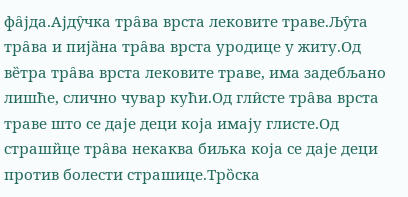фа̑јда.Ајду̑чка тра̑ва врста лековите траве.Љу̑та тра̑ва и пија̏на тра̑ва врста уродице у житу.Од ве̏тра тра̑ва врста лековите траве, има задебљано лишће, слично чувар кући.Од гли̑сте тра̑ва врста траве што се даје деци која имају глисте.Од страши̏це тра̑ва некаква биљка која се даје деци против болести страшице.Тро̏ска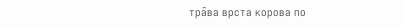тра̑ва врста корова по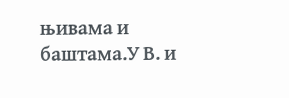њивама и баштама.У В. и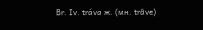Br. Iv. tráva ж. (мн. trȃve)